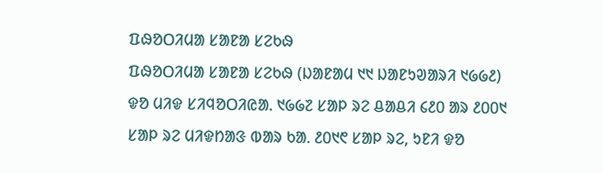ᱯᱷᱚᱛᱤᱢᱟ ᱥᱟᱱᱟ ᱥᱮᱠᱷ
ᱯᱷᱚᱛᱤᱢᱟ ᱥᱟᱱᱟ ᱥᱮᱠᱷ (ᱡᱟᱱᱟᱢ ᱑᱑ ᱡᱟᱱᱩᱣᱟᱨᱤ ᱑᱙᱙᱒) ᱫᱚ ᱢᱤᱫ ᱥᱤᱧᱚᱛᱤᱭᱟ. ᱑᱙᱙᱗ ᱥᱟᱞ ᱨᱮ ᱪᱟᱪᱤ ᱔᱒᱐ ᱟᱨ ᱒᱐᱐᱑ ᱥᱟᱞ ᱨᱮ ᱢᱤᱫᱴᱟᱝ ᱵᱟᱨ ᱠᱟ. ᱒᱐᱑᱖ ᱥᱟᱞ ᱨᱮ, ᱩᱱᱤ ᱫᱚ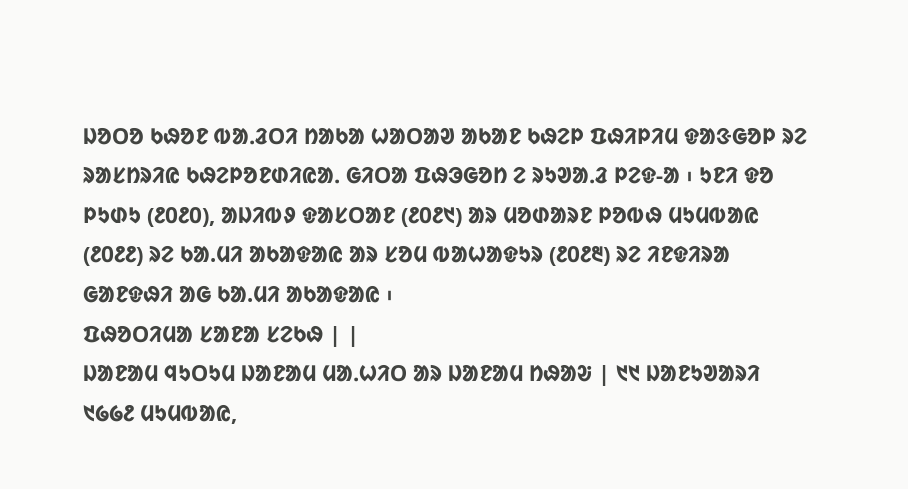ᱡᱚᱛᱚ ᱠᱷᱚᱱ ᱵᱟᱹᱲᱛᱤ ᱴᱟᱠᱟ ᱦᱟᱛᱟᱣ ᱟᱠᱟᱱ ᱠᱷᱮᱞ ᱯᱷᱤᱞᱤᱢ ᱫᱟᱝᱜᱚᱞ ᱨᱮ ᱨᱟᱥᱴᱨᱤᱭ ᱠᱷᱮᱞᱚᱱᱰᱤᱭᱟᱹ ᱜᱤᱛᱟ ᱯᱷᱳᱜᱚᱴ ᱮ ᱨᱩᱣᱟᱹᱲ ᱞᱮᱫ-ᱟ ᱾ ᱩᱱᱤ ᱫᱚ ᱞᱩᱰᱩ (᱒᱐᱒᱐), ᱟᱡᱤᱵᱽ ᱫᱟᱥᱛᱟᱱ (᱒᱐᱒᱑) ᱟᱨ ᱢᱚᱰᱟᱨᱱ ᱞᱚᱵᱷ ᱢᱩᱢᱵᱟᱭ (᱒᱐᱒᱒) ᱨᱮ ᱠᱟ.ᱢᱤ ᱟᱠᱟᱫᱟᱭ ᱟᱨ ᱥᱚᱢ ᱵᱟᱦᱟᱫᱩᱨ (᱒᱐᱒᱓) ᱨᱮ ᱤᱱᱫᱤᱨᱟ ᱜᱟᱱᱫᱷᱤ ᱟᱜ ᱠᱟ.ᱢᱤ ᱟᱠᱟᱫᱟᱭ ᱾
ᱯᱷᱚᱛᱤᱢᱟ ᱥᱟᱱᱟ ᱥᱮᱠᱷ | |
ᱡᱟᱱᱟᱢ ᱧᱩᱛᱩᱢ ᱡᱟᱱᱟᱢ ᱢᱟᱹᱦᱤᱛ ᱟᱨ ᱡᱟᱱᱟᱢ ᱴᱷᱟᱶ | ᱑᱑ ᱡᱟᱱᱩᱣᱟᱨᱤ ᱑᱙᱙᱒ ᱢᱩᱢᱵᱟᱭ,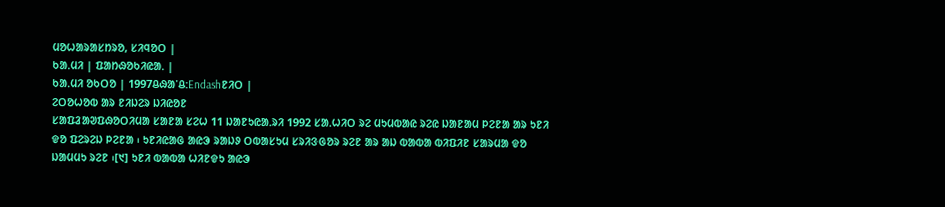ᱢᱚᱦᱟᱨᱟᱥᱴᱨᱚ, ᱥᱤᱧᱚᱛ |
ᱠᱟᱹᱢᱤ | ᱯᱟᱴᱷᱚᱠᱤᱭᱟᱹ |
ᱠᱟᱹᱢᱤ ᱚᱠᱛᱚ | 1997ᱪᱷᱟᱸᱪ:Endashᱱᱤᱛ |
ᱮᱛᱚᱦᱚᱵ ᱟᱨ ᱱᱤᱡᱮᱨ ᱡᱤᱭᱚᱱ
ᱥᱟᱯᱲᱟᱣᱯᱷᱚᱛᱤᱢᱟ ᱥᱟᱱᱟ ᱥᱮᱦ 11 ᱡᱟᱱᱩᱭᱟᱹᱨᱤ 1992 ᱥᱟᱹᱦᱤᱛ ᱨᱮ ᱢᱩᱢᱵᱟᱭ ᱨᱮᱭ ᱡᱟᱱᱟᱢ ᱞᱮᱱᱟ ᱟᱨ ᱩᱱᱤ ᱫᱚ ᱯᱮᱨᱮᱡ ᱞᱮᱱᱟ ᱾ ᱩᱱᱤᱭᱟᱜ ᱟᱭᱳ ᱨᱟᱡᱽ ᱛᱵᱟᱥᱩᱢ ᱥᱨᱤᱝᱜᱚᱨ ᱨᱮᱱ ᱟᱨ ᱟᱡ ᱵᱟᱵᱟ ᱵᱤᱯᱤᱱ ᱥᱟᱨᱢᱟ ᱫᱚ ᱡᱟᱢᱢᱩ ᱨᱮᱱ ᱾[᱑] ᱩᱱᱤ ᱵᱟᱵᱟ ᱦᱤᱱᱫᱩ ᱟᱭᱳ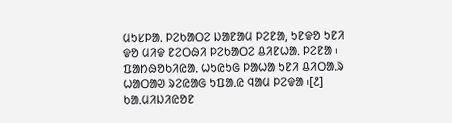ᱢᱩᱥᱞᱟᱹ ᱞᱮᱠᱟᱛᱮ ᱡᱟᱱᱟᱢ ᱞᱮᱱᱟ, ᱩᱱᱫᱚ ᱩᱱᱤ ᱫᱚ ᱢᱤᱫ ᱱᱮᱛᱷᱤ ᱞᱮᱠᱟᱛᱮ ᱪᱤᱱᱦᱟᱹ ᱞᱮᱱᱟ ᱾ ᱯᱟᱴᱷᱚᱠᱤᱭᱟᱹ ᱦᱩᱭᱩᱜ ᱞᱟᱦᱟ ᱩᱱᱤ ᱪᱤᱛᱟᱹᱨ ᱦᱟᱛᱟᱣ ᱨᱮᱭᱟᱜ ᱩᱯᱟᱹᱭ ᱧᱟᱢ ᱞᱮᱫᱟ ᱾[᱒]
ᱠᱟᱹᱢᱤᱡᱤᱭᱚᱱ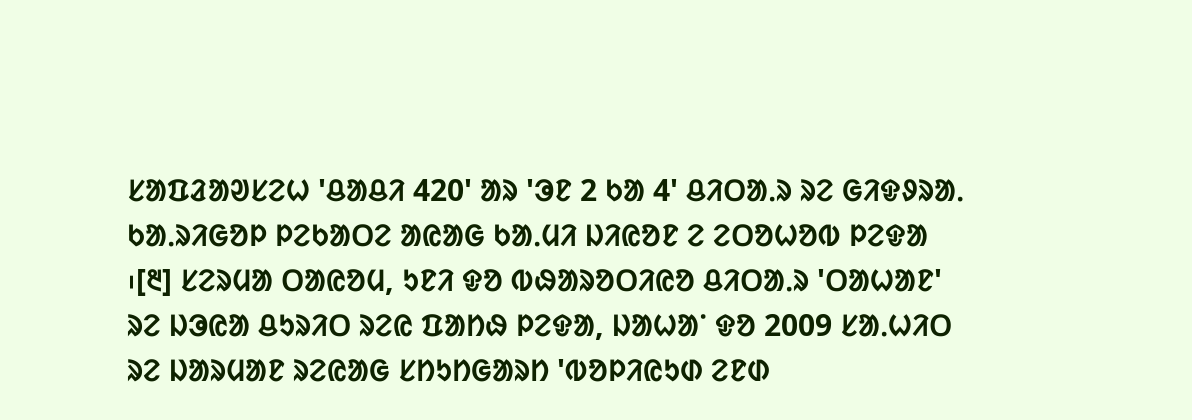ᱥᱟᱯᱲᱟᱣᱥᱮᱦ 'ᱪᱟᱪᱤ 420' ᱟᱨ 'ᱳᱱ 2 ᱠᱟ 4' ᱪᱤᱛᱟᱹᱨ ᱨᱮ ᱜᱤᱫᱽᱨᱟᱹ ᱠᱟᱹᱨᱤᱜᱚᱞ ᱞᱮᱠᱟᱛᱮ ᱟᱭᱟᱜ ᱠᱟᱹᱢᱤ ᱡᱤᱭᱚᱱ ᱮ ᱮᱛᱚᱦᱚᱵ ᱞᱮᱫᱟ ᱾[᱓] ᱥᱮᱨᱢᱟ ᱛᱟᱭᱚᱢ, ᱩᱱᱤ ᱫᱚ ᱵᱷᱟᱨᱚᱛᱤᱭᱚ ᱪᱤᱛᱟᱹᱨ 'ᱛᱟᱦᱟᱱ' ᱨᱮ ᱡᱳᱭᱟ ᱪᱩᱨᱤᱛ ᱨᱮᱭ ᱯᱟᱴᱷ ᱞᱮᱫᱟ, ᱡᱟᱦᱟᱸ ᱫᱚ 2009 ᱥᱟᱹᱦᱤᱛ ᱨᱮ ᱡᱟᱨᱢᱟᱱ ᱨᱮᱭᱟᱜ ᱥᱴᱩᱴᱜᱟᱨᱴ 'ᱵᱚᱞᱤᱭᱩᱰ ᱮᱱᱰ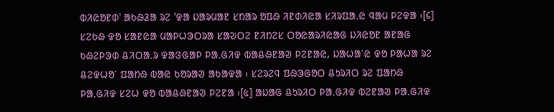ᱵᱤᱭᱚᱱᱰ' ᱟᱠᱷᱲᱟ ᱨᱮ 'ᱫᱟ ᱡᱟᱨᱢᱟᱱ ᱥᱴᱟᱨ ᱚᱯᱷ ᱤᱱᱰᱤᱭᱟ ᱥᱤᱨᱯᱟᱹᱭ ᱧᱟᱢ ᱞᱮᱫᱟ ᱾[᱔]
ᱥᱮᱠᱷ ᱫᱚ ᱥᱟᱱᱭᱟ ᱢᱟᱞᱦᱳᱛᱨᱟ ᱥᱟᱶᱛᱮ ᱱᱤᱴᱮᱥ ᱛᱚᱭᱟᱨᱤᱭᱟᱜ ᱡᱤᱭᱚᱱ ᱟᱱᱟᱜ ᱠᱷᱮᱞᱳᱰ ᱪᱤᱛᱟᱹᱨ ᱫᱟᱝᱜᱟᱞ ᱞᱟᱹᱜᱤᱫ ᱵᱟᱪᱷᱱᱟᱣ ᱞᱮᱱᱟᱭ, ᱡᱟᱦᱟᱸᱭ ᱫᱚ ᱞᱟᱦᱟ ᱨᱮ ᱪᱮᱫᱦᱚᱸ ᱯᱟᱴᱷ ᱵᱟᱭ ᱠᱚᱨᱟᱣ ᱟᱠᱟᱫᱟ ᱾ ᱥᱮᱨᱮᱧ ᱯᱷᱳᱜᱚᱛ ᱪᱩᱨᱤᱛ ᱨᱮ ᱯᱟᱴᱷ ᱞᱟᱹᱜᱤᱫ ᱥᱮᱦ ᱫᱚ ᱵᱟᱪᱷᱱᱟᱣ ᱞᱮᱱᱟ ᱾[᱕] ᱟᱡᱟᱜ ᱪᱩᱨᱤᱛ ᱞᱟᱹᱜᱤᱫ ᱵᱮᱱᱟᱣ ᱞᱟᱹᱜᱤᱫ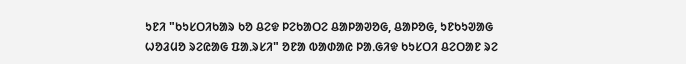ᱩᱱᱤ "ᱠᱩᱥᱛᱤᱠᱟᱨ ᱠᱚ ᱪᱮᱫ ᱞᱮᱠᱟᱛᱮ ᱪᱟᱞᱟᱣᱚᱜ, ᱪᱟᱞᱚᱜ, ᱩᱱᱠᱩᱣᱟᱜ ᱦᱚᱲᱢᱚ ᱨᱮᱭᱟᱜ ᱯᱟᱹᱨᱥᱤ" ᱚᱱᱟ ᱵᱟᱰᱟᱭ ᱞᱟᱹᱜᱤᱫ ᱠᱩᱥᱛᱤ ᱪᱮᱛᱟᱱ ᱨᱮ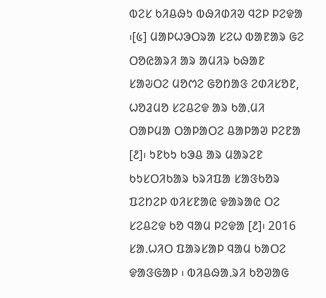ᱵᱮᱥ ᱠᱤᱪᱷᱩ ᱵᱷᱤᱰᱤᱣ ᱧᱮᱞ ᱞᱮᱫᱟ ᱾[᱕] ᱢᱟᱞᱦᱳᱛᱨᱟ ᱥᱮᱦ ᱵᱟᱱᱟᱨ ᱜᱮ ᱛᱚᱭᱟᱨᱤ ᱟᱨ ᱟᱢᱤᱨ ᱠᱷᱟᱱ ᱥᱟᱶᱛᱮ ᱢᱚᱬᱮ ᱜᱚᱴᱟᱝ ᱮᱰᱤᱥᱚᱱ, ᱦᱚᱲᱢᱚ ᱥᱮᱪᱮᱫ ᱟᱨ ᱠᱟᱹᱢᱤ ᱛᱟᱞᱢᱟ ᱛᱟᱞᱟᱛᱮ ᱪᱟᱞᱟᱣ ᱞᱮᱱᱟ [᱒]᱾ ᱩᱱᱠᱩ ᱠᱳᱪ ᱟᱨ ᱢᱟᱨᱮᱱ ᱠᱩᱥᱛᱤᱠᱟᱨ ᱠᱨᱤᱯᱟ ᱥᱟᱝᱠᱚᱨ ᱯᱮᱴᱮᱞ ᱵᱤᱥᱱᱟᱭ ᱫᱟᱨᱟᱭ ᱛᱮ ᱥᱮᱪᱮᱫ ᱠᱚ ᱧᱟᱢ ᱞᱮᱫᱟ [᱒]᱾ 2016 ᱥᱟᱹᱦᱤᱛ ᱯᱟᱨᱥᱟᱞ ᱧᱟᱢ ᱠᱟᱛᱮ ᱫᱟᱝᱜᱟᱞ ᱾ ᱵᱤᱪᱷᱟᱹᱨᱤ ᱠᱚᱣᱟᱜ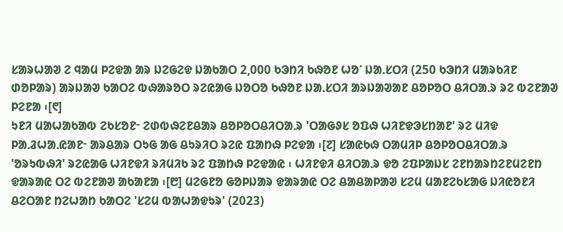ᱥᱟᱨᱦᱟᱣ ᱮ ᱧᱟᱢ ᱞᱮᱫᱟ ᱟᱨ ᱡᱮᱜᱮᱫ ᱡᱟᱠᱟᱛ 2,000 ᱠᱳᱴᱤ ᱠᱷᱚᱱ ᱦᱚᱸ ᱡᱟᱹᱥᱛᱤ (250 ᱠᱳᱴᱤ ᱢᱟᱨᱠᱤᱱ ᱰᱚᱞᱟᱨ) ᱟᱨᱡᱟᱣ ᱠᱟᱛᱮ ᱵᱷᱟᱨᱚᱛ ᱨᱮᱭᱟᱜ ᱡᱚᱛᱚ ᱠᱷᱚᱱ ᱡᱟᱹᱥᱛᱤ ᱟᱨᱡᱟᱣᱟᱱ ᱪᱚᱞᱚᱛ ᱪᱤᱛᱟᱹᱨ ᱨᱮ ᱵᱮᱱᱟᱣ ᱞᱮᱱᱟ ᱾[᱖]
ᱩᱱᱤ ᱢᱟᱦᱟᱠᱟᱵ ᱮᱠᱥᱚᱱᱼ ᱮᱰᱵᱷᱮᱱᱪᱟᱨ ᱪᱚᱞᱚᱛᱪᱤᱛᱟᱹᱨ 'ᱛᱟᱜᱽᱥ ᱚᱯᱷ ᱦᱤᱱᱫᱳᱥᱴᱟᱱ' ᱨᱮ ᱢᱤᱫ ᱞᱟᱹᱲᱦᱟᱹᱭᱟᱱᱼ ᱟᱨᱪᱟᱨ ᱛᱩᱜ ᱟᱜ ᱪᱩᱨᱤᱛ ᱨᱮᱭ ᱯᱟᱴᱷ ᱞᱮᱫᱟ ᱾[᱗] ᱥᱟᱭᱠᱷ ᱛᱟᱢᱤᱞ ᱪᱚᱞᱚᱛᱪᱤᱛᱟᱹᱨ 'ᱚᱨᱩᱵᱷᱤ' ᱨᱮᱭᱟᱜ ᱦᱤᱱᱫᱤ ᱨᱤᱢᱤᱠ ᱨᱮ ᱯᱟᱴᱷ ᱞᱮᱫᱟᱭ ᱾ ᱦᱤᱱᱫᱤ ᱪᱤᱛᱟᱹᱨ ᱫᱚ ᱮᱯᱞᱟᱡᱥ ᱮᱱᱴᱟᱨᱴᱮᱱᱢᱮᱱᱴ ᱫᱟᱨᱟᱭ ᱛᱮ ᱵᱮᱱᱟᱣ ᱟᱠᱟᱱᱟ ᱾[᱘] ᱢᱮᱜᱱᱚ ᱜᱚᱞᱡᱟᱨ ᱫᱟᱨᱟᱭ ᱛᱮ ᱪᱟᱪᱟᱞᱟᱣ ᱥᱮᱢ ᱢᱟᱱᱮᱠᱥᱟᱜ ᱡᱤᱭᱚᱱᱤ ᱪᱮᱛᱟᱱ ᱴᱮᱦᱟᱴ ᱠᱟᱛᱮ 'ᱥᱮᱢ ᱵᱟᱦᱟᱫᱩᱨ' (2023)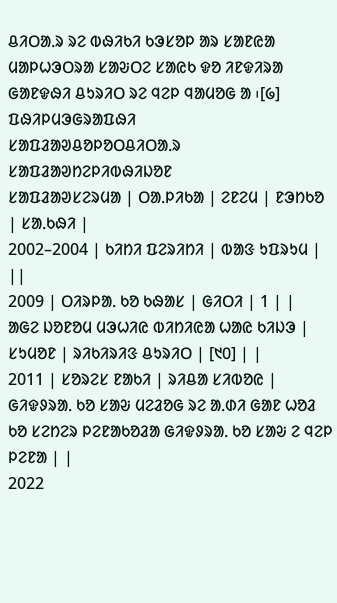ᱪᱤᱛᱟᱹᱨ ᱨᱮ ᱵᱷᱤᱠᱤ ᱠᱳᱥᱚᱞ ᱟᱨ ᱥᱟᱱᱭᱟ ᱢᱟᱞᱦᱳᱛᱨᱟ ᱥᱟᱶᱛᱮ ᱥᱟᱭᱠ ᱫᱚ ᱤᱱᱫᱤᱨᱟ ᱜᱟᱱᱫᱷᱤ ᱪᱩᱨᱤᱛ ᱨᱮ ᱧᱮᱞ ᱧᱟᱢᱚᱜ ᱟ ᱾[᱙]
ᱯᱷᱤᱞᱢᱳᱜᱨᱟᱯᱷᱤ
ᱥᱟᱯᱲᱟᱣᱪᱚᱞᱚᱛᱪᱤᱛᱟᱹᱨ
ᱥᱟᱯᱲᱟᱣᱴᱮᱞᱤᱵᱷᱤᱡᱚᱱ
ᱥᱟᱯᱲᱟᱣᱥᱮᱨᱢᱟ | ᱛᱟᱹᱞᱤᱠᱟ | ᱮᱱᱮᱢ | ᱱᱳᱴᱠᱚ | ᱥᱟᱹᱠᱷᱤ |
2002–2004 | ᱠᱤᱴᱤ ᱯᱮᱨᱤᱴᱤ | ᱵᱟᱝ ᱩᱯᱨᱩᱢ | ||
2009 | ᱛᱤᱨᱞᱟᱹ ᱠᱚ ᱠᱷᱟᱥ | ᱜᱤᱛᱤ | 1 | |
ᱟᱜᱮ ᱡᱚᱱᱚᱢ ᱢᱳᱦᱤᱭ ᱵᱤᱴᱤᱭᱟ ᱦᱟᱭ ᱠᱤᱡᱳ | ᱥᱩᱢᱚᱱ | ᱨᱤᱠᱤᱨᱤᱝ ᱪᱩᱨᱤᱛ | [᱑᱐] | |
2011 | ᱥᱚᱨᱮᱥ ᱱᱟᱠᱤ | ᱨᱤᱪᱟ ᱥᱤᱵᱚᱭ | ᱜᱤᱫᱽᱨᱟᱹ ᱠᱚ ᱥᱟᱶ ᱢᱮᱲᱚᱜ ᱨᱮ ᱟᱹᱰᱤ ᱜᱟᱱ ᱦᱚᱲ ᱠᱚ ᱥᱮᱴᱮᱨ ᱞᱮᱱᱟᱠᱚᱲᱟ ᱜᱤᱫᱽᱨᱟᱹ ᱠᱚ ᱥᱟᱶ ᱮ ᱧᱮᱞ ᱞᱮᱱᱟ | |
2022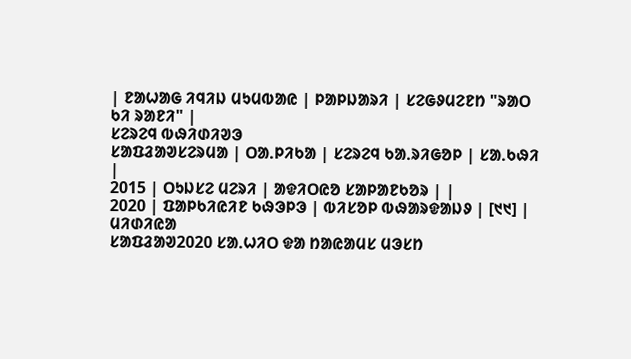| ᱱᱟᱦᱟᱜ ᱤᱧᱤᱡ ᱢᱩᱢᱵᱟᱭ | ᱞᱟᱞᱡᱟᱨᱤ | ᱥᱮᱜᱽᱢᱮᱱᱴ "ᱨᱟᱛ ᱠᱤ ᱨᱟᱱᱤ" |
ᱥᱮᱨᱮᱧ ᱵᱷᱤᱰᱤᱣᱳ
ᱥᱟᱯᱲᱟᱣᱥᱮᱨᱢᱟ | ᱛᱟᱹᱞᱤᱠᱟ | ᱥᱮᱨᱮᱧ ᱠᱟᱹᱨᱤᱜᱚᱞ | ᱥᱟᱹᱠᱷᱤ |
2015 | ᱛᱩᱡᱥᱮ ᱢᱮᱨᱤ | ᱟᱫᱤᱛᱭᱚ ᱥᱟᱞᱟᱱᱠᱚᱨ | |
2020 | ᱯᱟᱞᱠᱤᱭᱤᱱ ᱠᱷᱳᱞᱳ | ᱵᱤᱥᱚᱞ ᱵᱷᱟᱨᱫᱟᱡᱽ | [᱑᱑] |
ᱢᱤᱰᱤᱭᱟ
ᱥᱟᱯᱲᱟᱣ2020 ᱥᱟᱹᱦᱤᱛ ᱫᱟ ᱴᱟᱭᱟᱢᱥ ᱢᱳᱥᱴ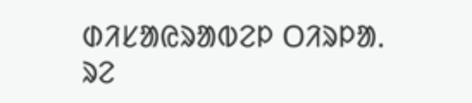ᱰᱤᱥᱟᱭᱨᱟᱵᱮᱞ ᱛᱤᱨᱞᱟᱹ ᱨᱮ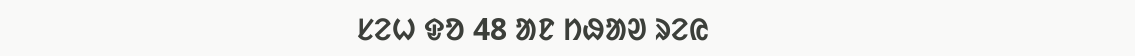ᱥᱮᱦ ᱫᱚ 48 ᱟᱱ ᱴᱷᱟᱣ ᱨᱮᱭ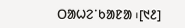ᱛᱟᱦᱮᱸᱠᱟᱱᱟ ᱾[᱑᱒]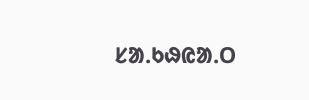ᱥᱟᱹᱠᱷᱭᱟᱹᱛ